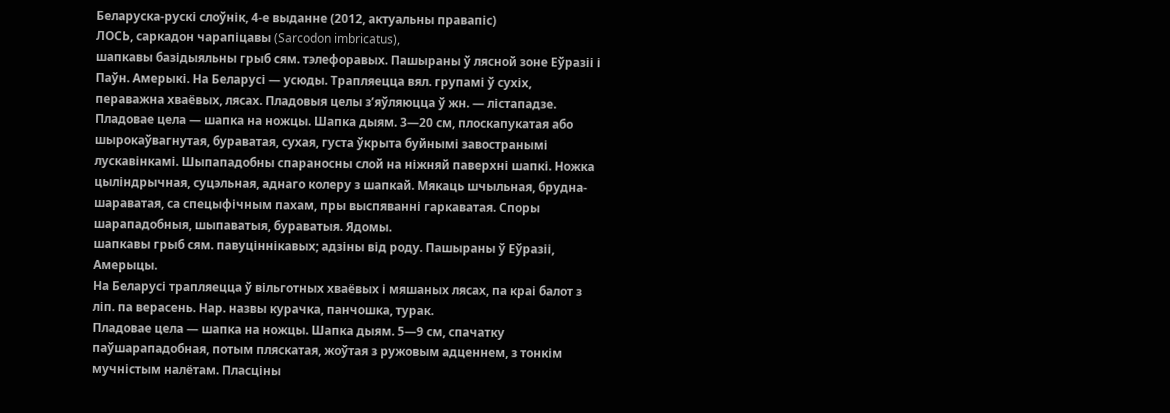Беларуска-рускі слоўнік, 4-е выданне (2012, актуальны правапіс)
ЛОСЬ, саркадон чарапіцавы (Sarcodon imbricatus),
шапкавы базідыяльны грыб сям. тэлефоравых. Пашыраны ў лясной зоне Еўразіі і Паўн. Амерыкі. На Беларусі — усюды. Трапляецца вял. групамі ў сухіх, пераважна хваёвых, лясах. Пладовыя целы з’яўляюцца ў жн. — лістападзе.
Пладовае цела — шапка на ножцы. Шапка дыям. 3—20 см, плоскапукатая або шырокаўвагнутая, бураватая, сухая, густа ўкрыта буйнымі завостранымі лускавінкамі. Шыпападобны спараносны слой на ніжняй паверхні шапкі. Ножка цыліндрычная, суцэльная, аднаго колеру з шапкай. Мякаць шчыльная, брудна-шараватая, са спецыфічным пахам, пры выспяванні гаркаватая. Споры шарападобныя, шыпаватыя, бураватыя. Ядомы.
шапкавы грыб сям. павуціннікавых; адзіны від роду. Пашыраны ў Еўразіі, Амерыцы.
На Беларусі трапляецца ў вільготных хваёвых і мяшаных лясах, па краі балот з ліп. па верасень. Нар. назвы курачка, панчошка, турак.
Пладовае цела — шапка на ножцы. Шапка дыям. 5—9 см, спачатку паўшарападобная, потым пляскатая, жоўтая з ружовым адценнем, з тонкім мучністым налётам. Пласціны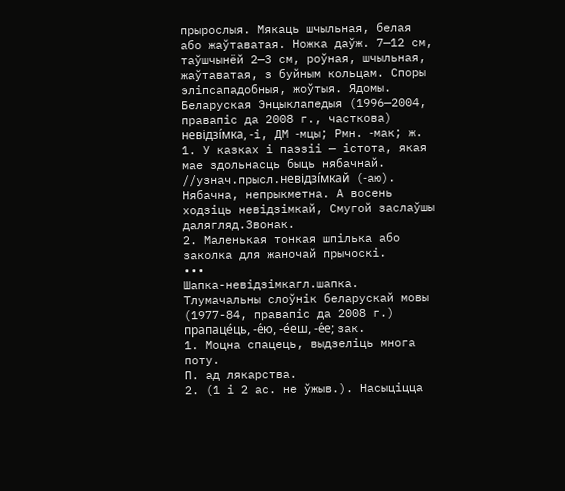прырослыя. Мякаць шчыльная, белая або жаўтаватая. Ножка даўж. 7—12 см, таўшчынёй 2—3 см, роўная, шчыльная, жаўтаватая, з буйным кольцам. Споры эліпсападобныя, жоўтыя. Ядомы.
Беларуская Энцыклапедыя (1996—2004, правапіс да 2008 г., часткова)
невідзі́мка, ‑і, ДМ ‑мцы; Рмн. ‑мак; ж.
1. У казках і паэзіі — істота, якая мае здольнасць быць нябачнай. //узнач.прысл.невідзі́мкай (‑аю). Нябачна, непрыкметна. А восень ходзіць невідзімкай, Смугой заслаўшы далягляд.Звонак.
2. Маленькая тонкая шпілька або заколка для жаночай прычоскі.
•••
Шапка-невідзімкагл.шапка.
Тлумачальны слоўнік беларускай мовы (1977-84, правапіс да 2008 г.)
прапаце́ць, -е́ю, -е́еш, -е́е; зак.
1. Моцна спацець, выдзеліць многа поту.
П. ад лякарства.
2. (1 і 2 ас. не ўжыв.). Насыціцца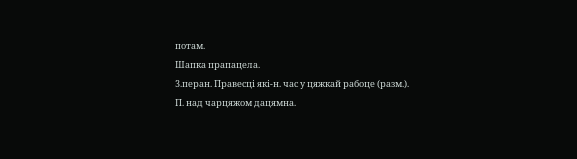потам.
Шапка прапацела.
3.перан. Правесці які-н. час у цяжкай рабоце (разм.).
П. над чарцяжом дацямна.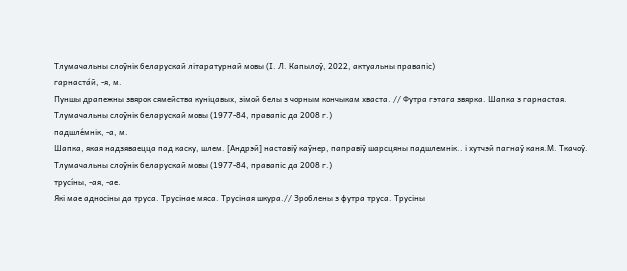Тлумачальны слоўнік беларускай літаратурнай мовы (І. Л. Капылоў, 2022, актуальны правапіс)
гарнаста́й, ‑я, м.
Пуншы драпежны звярок сямейства куніцавых, зімой белы з чорным кончыкам хваста. // Футра гэтага звярка. Шапка з гарнастая.
Тлумачальны слоўнік беларускай мовы (1977-84, правапіс да 2008 г.)
падшле́мнік, ‑а, м.
Шапка, якая надзяваецца пад каску, шлем. [Андрэй] наставіў каўнер, паправіў шарсцяны падшлемнік.. і хутчэй пагнаў каня.М. Ткачоў.
Тлумачальны слоўнік беларускай мовы (1977-84, правапіс да 2008 г.)
трусі́ны, ‑ая, ‑ае.
Які мае адносіны да труса. Трусінае мяса. Трусіная шкура.// Зроблены з футра труса. Трусіны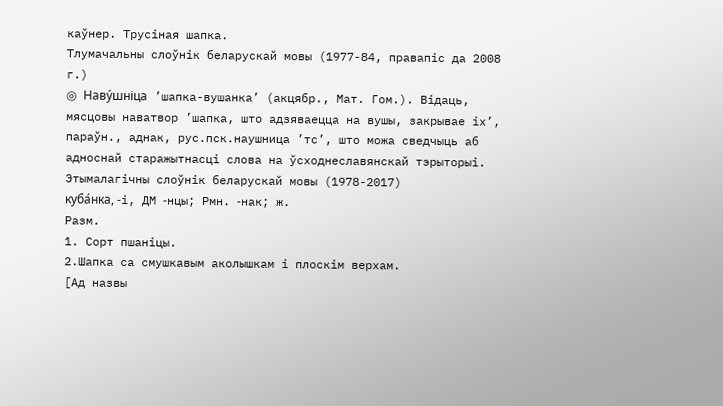каўнер. Трусіная шапка.
Тлумачальны слоўнік беларускай мовы (1977-84, правапіс да 2008 г.)
◎ Наву́шніца ’шапка-вушанка’ (акцябр., Мат. Гом.). Відаць, мясцовы наватвор ’шапка, што адзяваецца на вушы, закрывае іх’, параўн., аднак, рус.пск.наушница ’тс’, што можа сведчыць аб адноснай старажытнасці слова на ўсходнеславянскай тэрыторыі.
Этымалагічны слоўнік беларускай мовы (1978-2017)
куба́нка, ‑і, ДМ ‑нцы; Рмн. ‑нак; ж.
Разм.
1. Сорт пшаніцы.
2.Шапка са смушкавым аколышкам і плоскім верхам.
[Ад назвы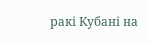ракі Кубані на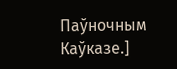Паўночным Каўказе.]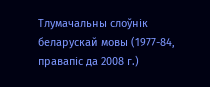Тлумачальны слоўнік беларускай мовы (1977-84, правапіс да 2008 г.)